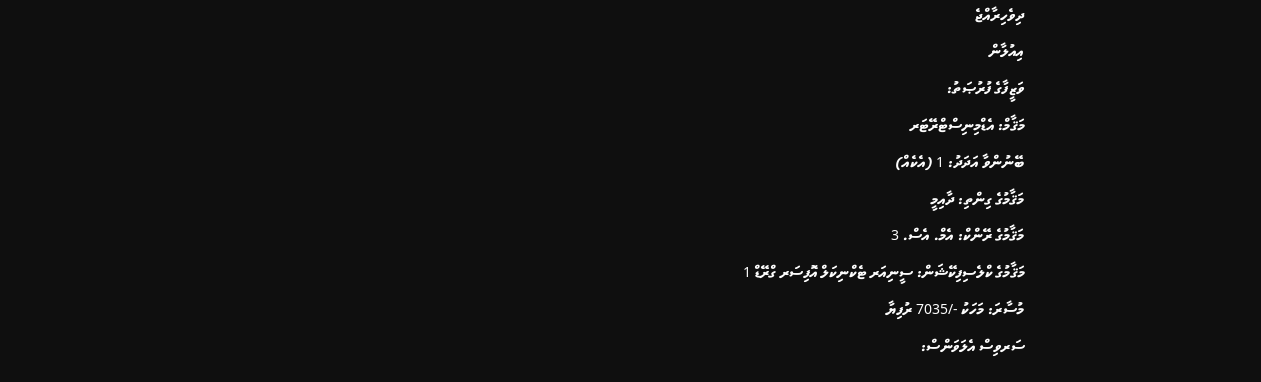ދިވެހިރާއްޖެ
އިއުލާން
ވަޒީފާގެ ފުރުޞަތު:
މަޤާމް: އެޑްމިނިސްޓްރޭޓަރ
ބޭނުންވާ އަދަދު: 1 (އެކެއް)
މަޤާމުގެ ގިންތި: ދާއިމީ
މަޤާމުގެ ރޭންކް: އެމް. އެސް. 3
މަޤާމުގެ ކްލެސިފިކޭޝަން: ސީނިއަރ ޓެކްނިކަލް އޮފިސަރ ގްރޭޑް 1
މުސާރަ: މަހަކު -/7035 ރުފިޔާ
ސަރވިސް އެލަވަންސް: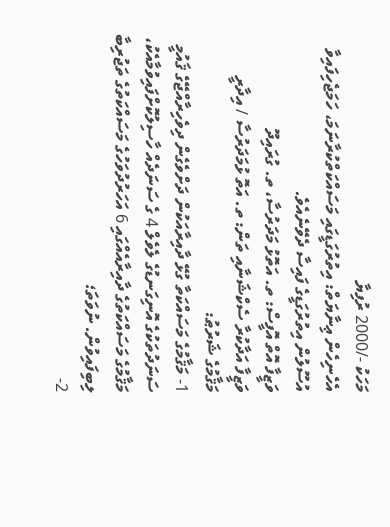މަހަކު -/2000 ރުފިޔާ
އެހެނިހެން ޢިނާޔަތް: އިތުރުގަޑީގައި މަސައްކަތްކުރާނަމަ، ހަމަޖެހިފައިވާ އުސޫލުން އިތުރުގަޑީގެ ފައިސާ ދެވޭނެއެވެ.
ވަޒީފާ އޮތް އޮފީސް: ތ. އަތޮޅު މަދަރުސާ، ތ. ގުރައިދޫ
ވަޒީފާ އަދާކުރާ ސެކްޝަނާއި ތަން: ތ. އަތޮ ޅުމަދަރުސާ / އިދާރީ
މަޤާމުގެ ޝަރުޠު:
1- މަޤާމުގެ މަސައްކަތާ ގުޅޭ ދާއިރާއަކުން ދަށްވެގެން ދިވެހިރާއްޖޭގެ ޤައުމީ ސަނަދުތަކުގެ އޮނިގަނޑުގެ ލެވެލް 4 ގެ ސަނަދެއް ހާސިލުކޮށްފައިވުމާއެކު، މަޤާމުގެ މަސައްކަތުގެ ދާއިރާއެއްގައި 6 އަހަރުދުވަހުގެ މަސައްކަތުގެ ތަޖުރިބާ ލިބިފައިވުން. ނުވަތަ؛
2-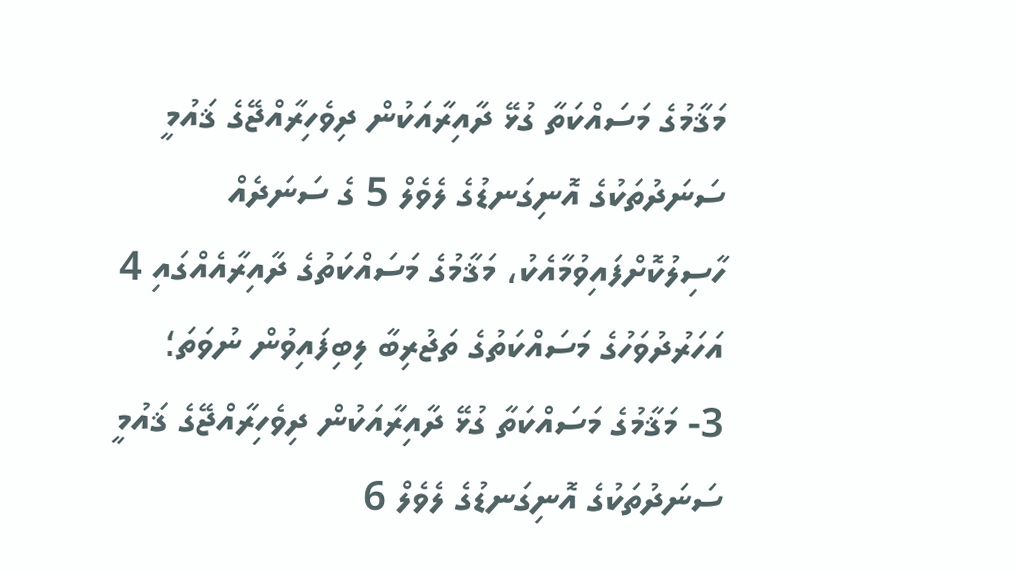މަޤާމުގެ މަސައްކަތާ ގުޅޭ ދާއިރާއަކުން ދިވެހިރާއްޖޭގެ ޤައުމީ ސަނަދުތަކުގެ އޮނިގަނޑުގެ ލެވެލް 5 ގެ ސަނަދެއް ހާސިލުކޮށްފައިވުމާއެކު، މަޤާމުގެ މަސައްކަތުގެ ދާއިރާއެއްގައި 4 އަހަރުދުވަހުގެ މަސައްކަތުގެ ތަޖުރިބާ ލިބިފައިވުން ނުވަތަ؛
3- މަޤާމުގެ މަސައްކަތާ ގުޅޭ ދާއިރާއަކުން ދިވެހިރާއްޖޭގެ ޤައުމީ ސަނަދުތަކުގެ އޮނިގަނޑުގެ ލެވެލް 6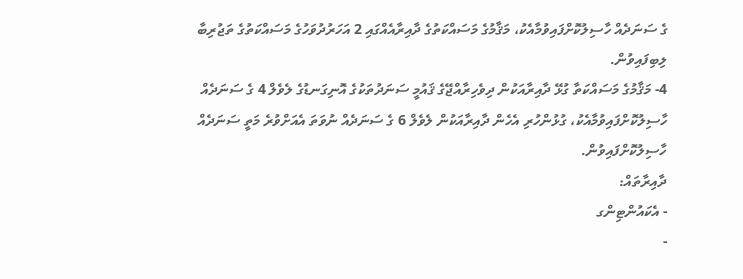ގެ ސަނަދެއް ހާސިލުކޮށްފައިވުމާއެކު، މަޤާމުގެ މަސައްކަތުގެ ދާއިރާއެއްގައި 2 އަހަރުދުވަހުގެ މަސައްކަތުގެ ތަޖުރިބާ ލިބިފައިވުން.
4- މަޤާމުގެ މަސައްކަތާ ގުޅޭ ދާއިރާއަކުން ދިވެހިރާއްޖޭގެ ޤައުމީ ސަނަދުތަކުގެ އޮނިގަނޑުގެ ލެވެލް 4 ގެ ސަނަދެއް ހާސިލުކޮށްފައިވުމާއެކު، ގުޅުންހުރި އެހެން ދާއިރާއަކުން ލެވެލް 6 ގެ ސަނަދެއް ނުވަތަ އެއަށްވުރެ މަތީ ސަނަދެއް ހާސިލުކޮށްފައިވުން.
ދާއިރާތައް:
- އެކައުންޓިންގ
-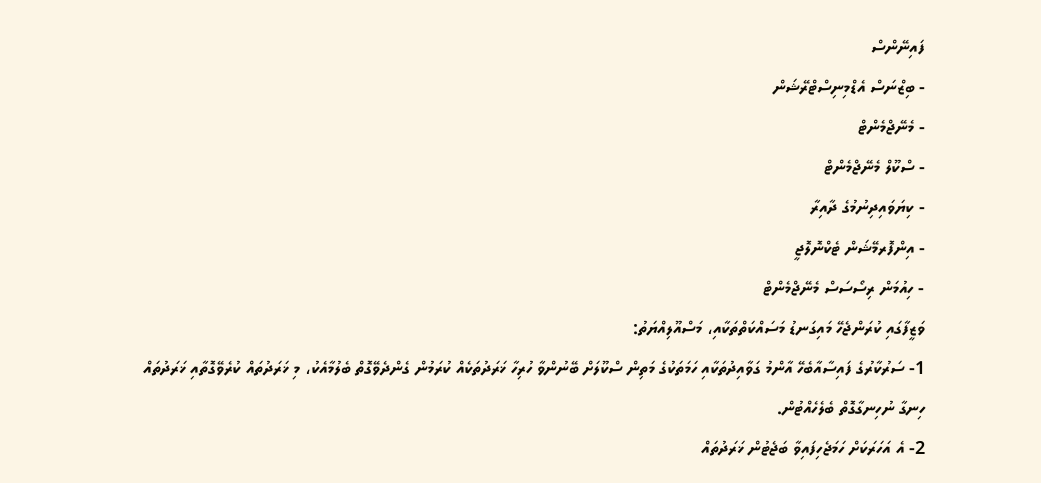ފައިނޭންސް
- ބިޒްނަސް އެޑްމިނިސްޓްރޭޝަން
- މެނޭޖްމެންޓް
- ސްކޫލް މެނޭޖްމެންޓް
- ކިޔަވައިދިނުމުގެ ދާއިރާ
- އިންފޮރމޭޝަން ޓެކްނޮލޮޖީ
- ހިއުމަން ރިސޯސަސް މެނޭޖްމެންޓް
ވަޒީފާގައި ކުރަންޖެހޭ މައިގަނޑު މަސައްކަތްތަކާއި، މަސްއޫލިއްޔަތު:
1- ސަރުކާރުގެ ފައިސާއާބެހޭ އާންމު ގަވާއިދުތަކާއި ހަމަތަކުގެ މަތިން ސްކޫލަށް ބޭނުންވާ ހުރިހާ ޚަރަދުތަކެއް ކުރަމުން ގެންދެވޭގޮތް ބެލުމާއެކު، މި ޚަރަދުތައް ކުރެވޭގޮތާއި ޚަރަދުތައް ހިނގާ ނުހިނގާގޮތް ބެލެހެއްޓުން.
2- އެ އަހަރަކަށް ހަމަޖެހިފައިވާ ބަޖެޓުން ޚަރަދުތައް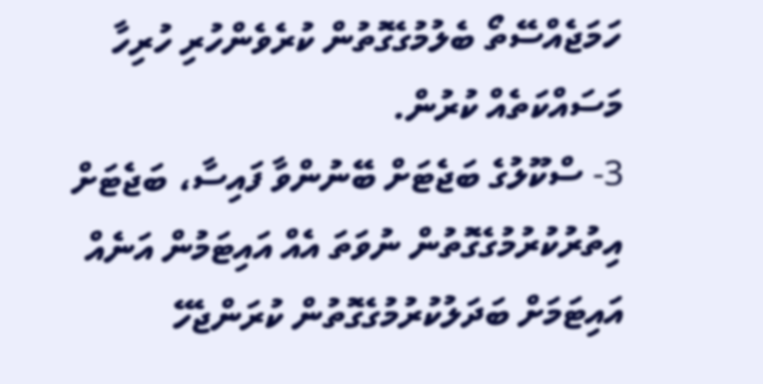ހަމަޖެއްސޭތޯ ބެލުމުގެގޮތުން ކުރެވެންހުރި ހުރިހާ މަސައްކަތެއް ކުރުން.
3- ސްކޫލުގެ ބަޖެޓަށް ބޭނުންވާ ފައިސާ، ބަޖެޓަށް އިތުރުކުރުމުގެގޮތުން ނުވަތަ އެއް އައިޓަމުން އަނެއް އައިޓަމަށް ބަދަލުކުރުމުގެގޮތުން ކުރަންޖެހޭ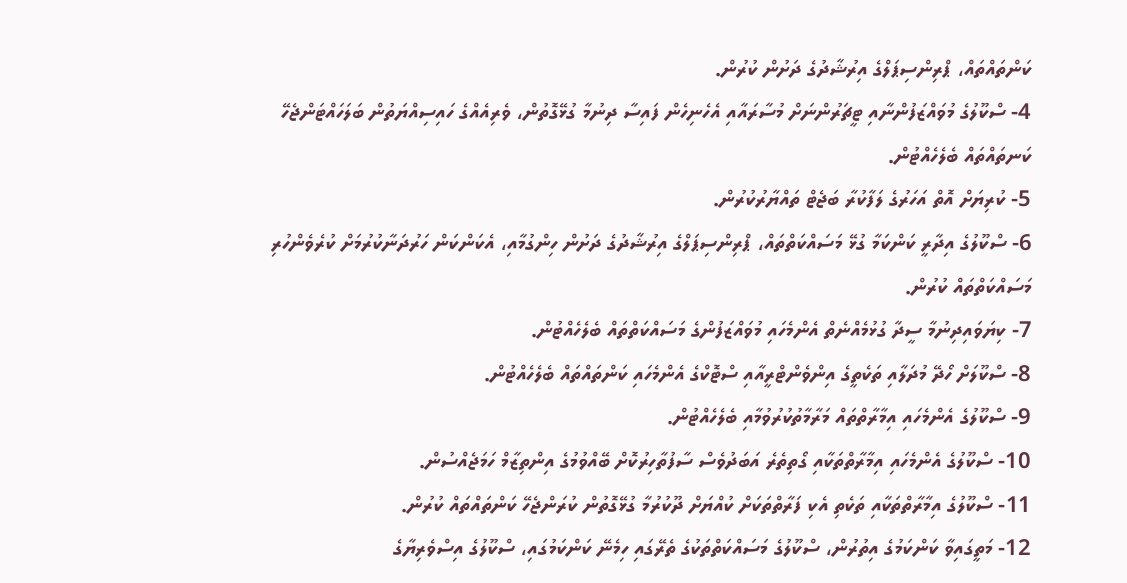ކަންތައްތައް، ޕްރިންސިޕަލްގެ އިރުޝާދުގެ ދަށުން ކުރުން.
4- ސްކޫލުގެ މުވައްޒަފުންނާއި ޓީޗަރުންނަށް މުސާރައާއި އެހެނިހެން ފައިސާ ދިނުމާ ގުޅޭގޮތުން، ވެރިއެއްގެ ހައިސިއްޔަތުން ބަލަހައްޓަންޖެހޭ ކަނތައްތައް ބެލެހެއްޓުން.
5- ކުރިޔަށް އޮތް އަހަރުގެ ލަފާކުރާ ބަޖެޓް ތައްޔާރުކުރުން.
6- ސްކޫލުގެ އިދާރީ ކަންކަމާ ގުޅޭ މަސައްކަތްތައް، ޕްރިންސިޕަލްގެ އިރުޝާދުގެ ދަށުން ހިންގުމާއި، އެކަންކަން ހަރުދަނާކުރުމަށް ކުރެވެންހުރި މަސައްކަތްތައް ކުރުން.
7- ކިޔަވައިދިނުމާ ސީދާ ގުޅުމެއްނެތް އެންމެހައި މުވައްޒަފުންގެ މަސައްކަތްތައް ބެލެހެއްޓުން.
8- ސްކޫލަށް ހޯދޭ މުދަލާއި ތަކެތީގެ އިންވެންޓްރީއާއި ސްޓޮކްގެ އެންމެހައި ކަންތައްތައް ބެލެހެއްޓުން.
9- ސްކޫލުގެ އެންމެހައި އިމާރާތްތައް މަރާމާތުކުރުވުމާއި ބެލެހެއްޓުން.
10- ސްކޫލުގެ އެންމެހައި އިމާރާތްތަކާއި ގޯތިތެރެ އަބަދުވެސް ސާފުތާހިރުކޮށް ބޭއްވުމުގެ އިންތިޒާމް ހަމަޖެއްސުން.
11- ސްކޫލުގެ އިމާރާތްތަކާއި ތަކެތި އެކި ފަރާތްތަކަށް ކުއްޔަށް ދޫކުރުމާ ގުޅޭގޮތުން ކުރަންޖެހޭ ކަންތައްތައް ކުރުން.
12- މަތީގައިވާ ކަންކަމުގެ އިތުރުން، ސްކޫލުގެ މަސައްކަތްތަކުގެ ތެރޭގައި ހިމެނޭ ކަންކަމުގައި، ސްކޫލުގެ އިސްވެރިޔާގެ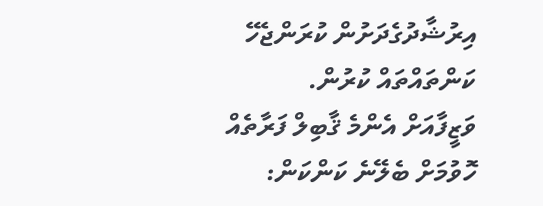އިރުޝާދުގެދަށުން ކުރަންޖެހޭ ކަންތައްތައް ކުރުން.
ވަޒީފާއަށް އެންމެ ޤާބިލް ފަރާތެއް ހޮވުމަށް ބެލޭނެ ކަންކަން: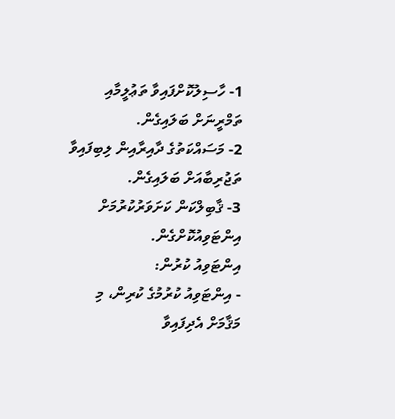1- ހާސިލުކޮށްފައިވާ ތަޢުލީމާއި ތަމްރީނަށް ބަލައިގެން.
2- މަސައްކަތުގެ ދާއިރާއިން ލިބިފައިވާ ތަޖުރިބާއަށް ބަލައިގެން.
3- ޤާބިލްކަން ކަށަވަރުކުރުމަށް އިންޓަވިއުކޮށްގެން.
އިންޓަވިއު ކުރުން:
- އިންޓަވިއު ކުރުމުގެ ކުރިން، މި މަޤާމަށް އެދިފައިވާ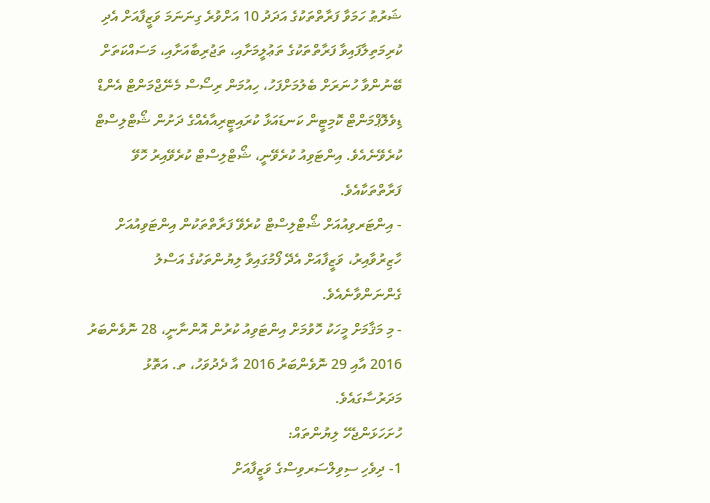ޝަރުޠު ހަމަވާ ފަރާތްތަކުގެ އަދަދު 10 އަށްވުރެ ގިނަނަމަ ވަޒީފާއަށް އެދި ކުރިމަތިލާފައިވާ ފަރާތްތަކުގެ ތަޢުލީމަށާއި، ތަޖުރިބާއަށާއި، މަސައްކަތަށް ބޭނުންވާ ހުނަރަށް ބެލުމަށްފަހު، ހިއުމަން ރިސޯސް މެނޭޖްމަންޓް އެންޑް ޑިވެލޮޕްމަންޓް ކޮމިޓީން ކަނޑައަޅާ ކުރައިޓީރިއާއެއްގެ ދަށުން ޝޯޓްލިސްޓް ކުރެވޭނެއެވެ. އިންޓަވިއު ކުރެވޭނީ، ޝޯޓްލިސްޓް ކުރެވޭއިރު ހޮވޭ ފަރާތްތަކާއެވެ.
- އިންޓަރވިއުއަށް ޝޯޓްލިސްޓް ކުރެވޭ ފަރާތްތަކުން އިންޓަވިއުއަށް ހާޒިރުވާއިރު، ވަޒީފާއަށް އެދޭ ފޯމުގައިވާ ލިޔުންތަކުގެ އަސްލު ގެންނަންވާނެއެވެ.
- މި މަޤާމަށް މީހަކު ހޮވުމަށް އިންޓަވިއު ކުރުން އޮންނާނީ، 28 ނޮވެންބަރު 2016 އާއި 29 ނޮވެންބަރު 2016 އާ ދެދުވަހު، ތ. އަތޮޅު މަދަރުސާގައެވެ.
ހުށަހަޅަންޖެހޭ ލިޔުންތައް:
1- ދިވެހި ސިވިލްސަރވިސްގެ ވަޒީފާއަށް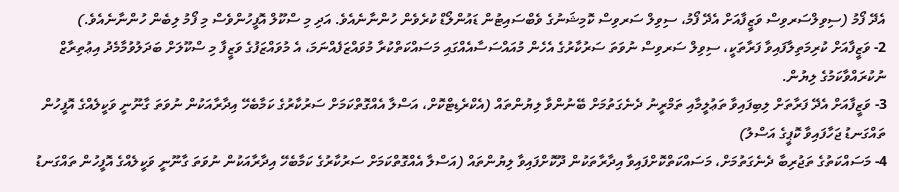އެދޭ ފޯމު (ސިވިލްސަރވިސް ވަޒީފާއަށް އެދޭ ފޯމު، ސިވިލް ސަރވިސް ކޮމިޝަނުގެ ވެބްސައިޓުން ޑައުންލޯޑް ކުރެވެން ހުންނާނެއެވެ. އަދި މި ސްކޫލް އޮފީހުންވެސް މި ފޯމު ލިބެން ހުންނާނެއެވެ.)
2- ވަޒީފާއަށް ކުރިމަތިލާފައިވާ ފަރާތަކީ، ސިވިލް ސަރވިސް ނުވަތަ ސަރުކާރުގެ އެހެން މުއައްސަސާއެއްގައި މަސައްކަތްކުރާ މުވައްޒަފެއްނަމަ، އެ މުވައްޒަފުގެ ވަޒީފާ މި ސްކޫލަށް ބަދަލުވުމާމެދު އިޢުތިރާޒް ނުކުރައްވާކަމުގެ ލިޔުން.
3- ވަޒީފާއަށް އެދޭ ފަރާތަށް ލިބިފައިވާ ތަޢުލީމާއި ތަމްރީނު ދެނެގަތުމަށް ބޭނުންވާ ލިޔުންތައް (އެކްރެޑިޓްކޮށް، އަސްލާ އެއްގޮތްކަމަށް ސަރުކާރުގެ ކަމާބެހޭ އިދާރާއަކުން ނުވަތަ ގާނޫނީ ވަކީލެއްގެ އޮފީހުން ތައްގަނޑު ޖަހާފައިވާ ކޮޕީގެ އަސްލު)
4- މަސައްކަތުގެ ތަޖުރިބާ ދެނެގަތުމަށް، މަސައްކަތްކޮށްފައިވާ އިދާރާތަކުން ދޫކޮށްފައިވާ ލިޔުންތައް (އަސްލާ އެއްގޮތްކަމަށް ސަރުކާރުގެ ކަމާބެހޭ އިދާރާއަކުން ނުވަތަ ގާނޫނީ ވަކީލެއްގެ އޮފީހުން ތައްގަނޑު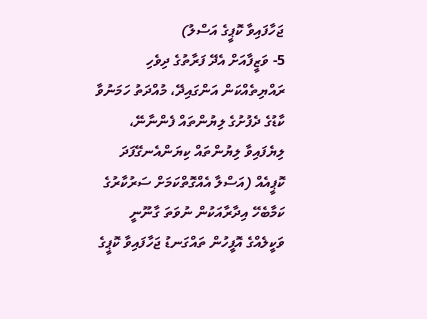ޖަހާފައިވާ ކޮޕީގެ އަސްލު)
5- ވަޒީފާއަށް އެދޭ ފަރާތުގެ ދިވެހި ރައްޔިތެއްކަން އަންގައިދޭ، މުއްދަތު ހަމަނުވާ ކާޑުގެ ދެފުށުގެ ލިޔުންތައް ފެންނާނޭ، ލިޔެފައިވާ ލިޔުންތައް ކިޔަންއެނގޭފަދަ ކޮޕީއެއް (އަސްލާ އެއްގޮތްކަމަށް ސަރުކާރުގެ ކަމާބެހޭ އިދާރާއަކުން ނުވަތަ ގާނޫނީ ވަކީލެއްގެ އޮފީހުން ތައްގަނޑު ޖަހާފައިވާ ކޮޕީގެ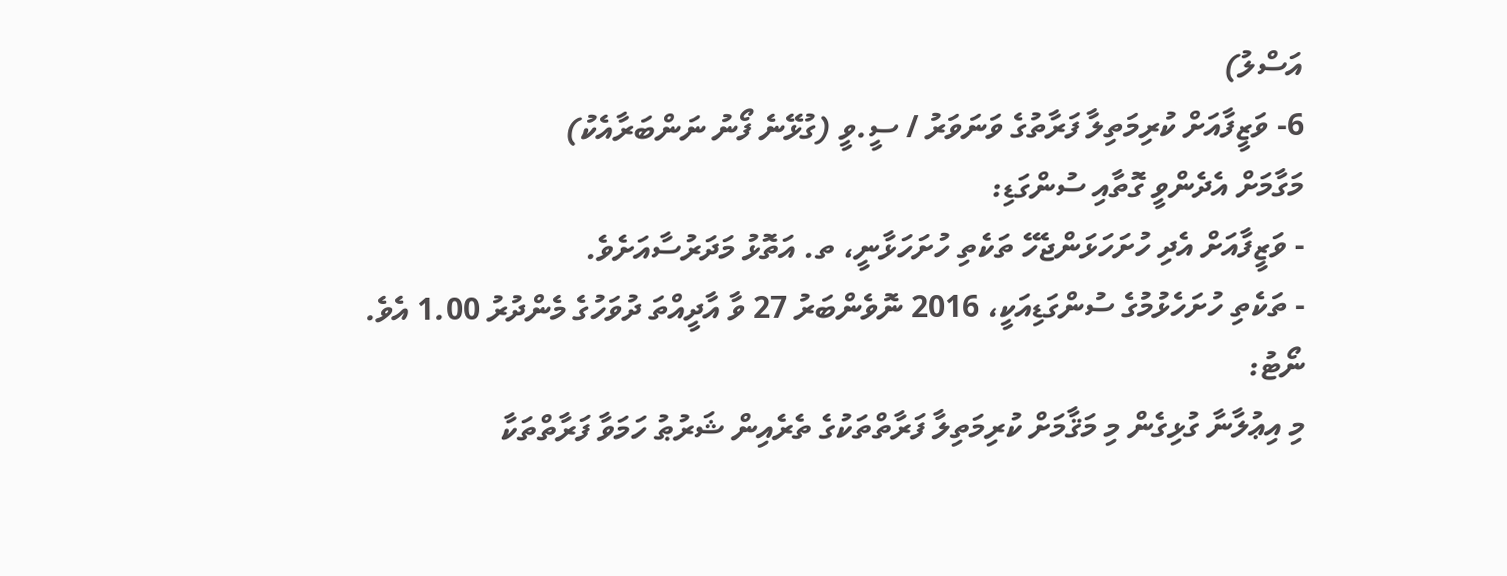އަސްލު)
6- ވަޒީފާއަށް ކުރިމަތިލާ ފަރާތުގެ ވަނަވަރު / ސީ.ވީ (ގުޅޭނެ ފޯނު ނަންބަރާއެކު)
މަގާމަށް އެދެންވީ ގޮތާއި ސުންގަޑި:
- ވަޒީފާއަށް އެދި ހުށަހަޅަންޖެހޭ ތަކެތި ހުށަހަޅާނީ، ތ. އަތޮޅު މަދަރުސާއަށެވެ.
- ތަކެތި ހުށަހެޅުމުގެ ސުންގަޑިއަކީ، 2016 ނޮވެންބަރު 27 ވާ އާދީއްތަ ދުވަހުގެ މެންދުރު 1.00 އެވެ.
ނޯޓު:
މި އިޢުލާނާ ގުޅިގެން މި މަޤާމަށް ކުރިމަތިލާ ފަރާތްތަކުގެ ތެރެއިން ޝަރުޠު ހަމަވާ ފަރާތްތަކާ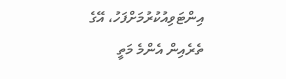އިންޓަވިއުކުރުމަށްފަހު، އޭގެ ތެރެއިން އެންމެ މަތީ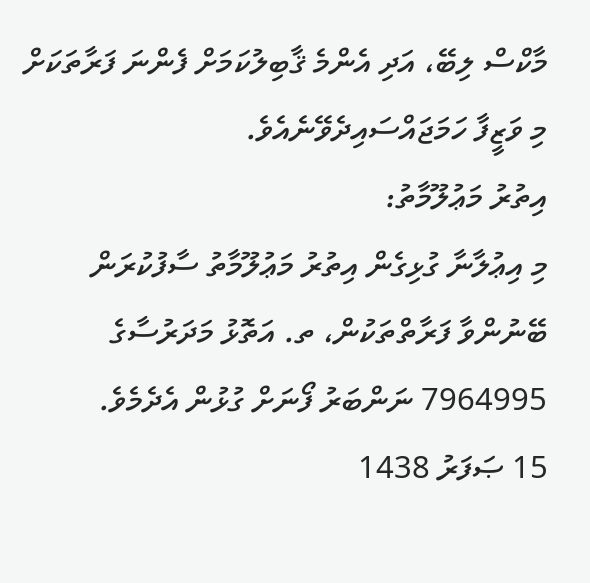މާކްސް ލިބޭ، އަދި އެންމެ ޤާބިލުކަމަށް ފެންނަ ފަރާތަކަށް މި ވަޒީފާ ހަމަޖައްސައިދެވޭނެއެވެ.
އިތުރު މަޢުލޫމާތު:
މި އިޢުލާނާ ގުޅިގެން އިތުރު މަޢުލޫމާތު ސާފުކުރަން ބޭނުންވާ ފަރާތްތަކުން، ތ. އަތޮޅު މަދަރުސާގެ 7964995 ނަންބަރު ފޯނަށް ގުޅުން އެދެމެވެ.
15 ޞަފަރު 1438